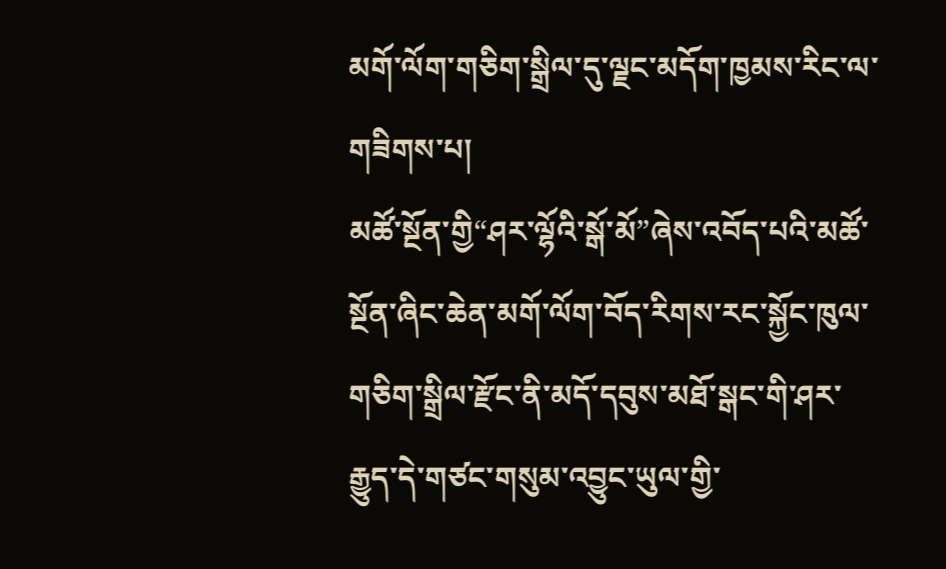མགོ་ལོག་གཅིག་སྒྲིལ་དུ་ལྗང་མདོག་ཁྱམས་རིང་ལ་གཟིགས་པ།
མཚོ་སྔོན་གྱི“ཤར་ལྷོའི་སྒོ་མོ”ཞེས་འབོད་པའི་མཚོ་སྔོན་ཞིང་ཆེན་མགོ་ལོག་བོད་རིགས་རང་སྐྱོང་ཁུལ་གཅིག་སྒྲིལ་རྫོང་ནི་མདོ་དབུས་མཐོ་སྒང་གི་ཤར་རྒྱུད་དེ་གཙང་གསུམ་འབྱུང་ཡུལ་གྱི་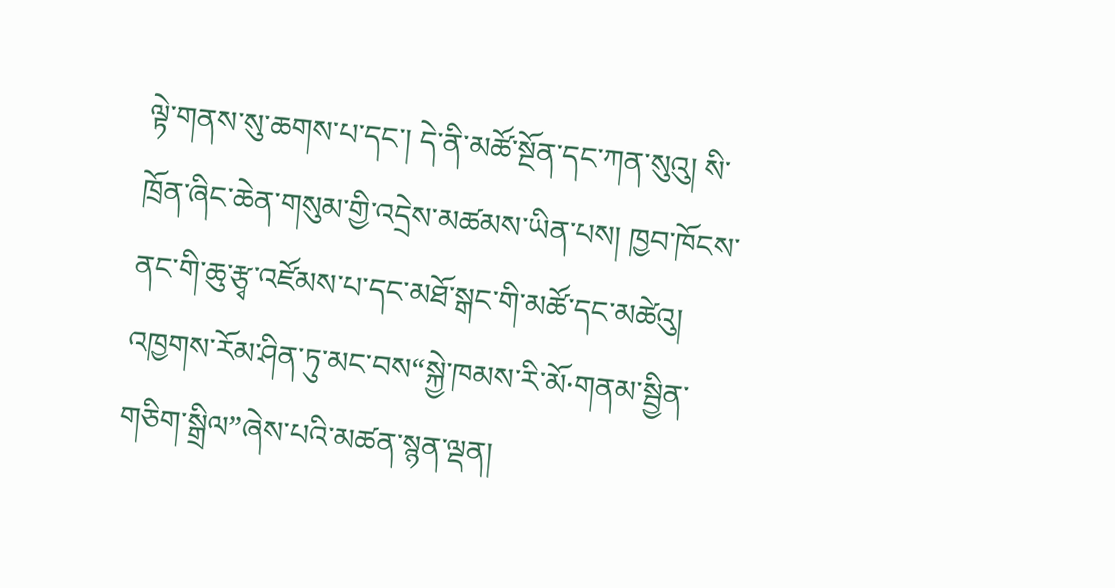ལྟེ་གནས་སུ་ཆགས་པ་དང་། དེ་ནི་མཚོ་སྔོན་དང་ཀན་སུའུ། སི་ཁྲོན་ཞིང་ཆེན་གསུམ་གྱི་འདྲེས་མཚམས་ཡིན་པས། ཁྱབ་ཁོངས་ནང་གི་ཆུ་རྩྭ་འཛོམས་པ་དང་མཐོ་སྒང་གི་མཚོ་དང་མཚེའུ། འཁྱགས་རོམ་ཤིན་ཏུ་མང་བས“སྐྱེ་ཁམས་རི་མོ·གནམ་སྦྱིན་གཅིག་སྒྲིལ”ཞེས་པའི་མཚན་སྙན་ལྡན།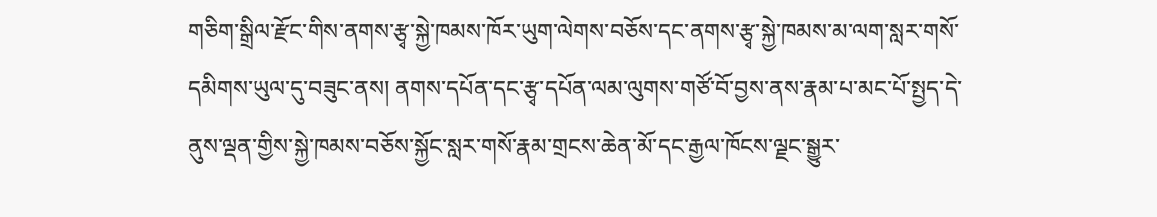གཅིག་སྒྲིལ་རྫོང་གིས་ནགས་རྩྭ་སྐྱེ་ཁམས་ཁོར་ཡུག་ལེགས་བཅོས་དང་ནགས་རྩྭ་སྐྱེ་ཁམས་མ་ལག་སླར་གསོ་དམིགས་ཡུལ་དུ་བཟུང་ནས། ནགས་དཔོན་དང་རྩྭ་དཔོན་ལམ་ལུགས་གཙོ་བོ་བྱས་ནས་རྣམ་པ་མང་པོ་སྤྱད་དེ་ནུས་ལྡན་གྱིས་སྐྱེ་ཁམས་བཅོས་སྐྱོང་སླར་གསོ་རྣམ་གྲངས་ཆེན་མོ་དང་རྒྱལ་ཁོངས་ལྗང་སྒྱུར་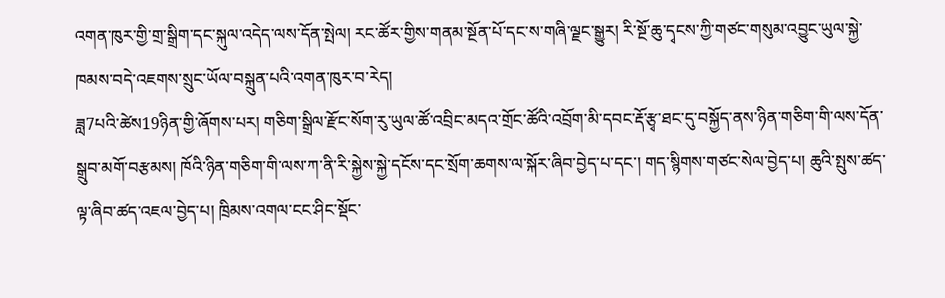འགན་ཁུར་གྱི་གྲ་སྒྲིག་དང་སྐུལ་འདེད་ལས་དོན་སྤེལ། རང་ཚོར་གྱིས་གནམ་སྔོན་པོ་དང་ས་གཞི་ལྗང་སྒྱུར། རི་སྔོ་ཆུ་དྭངས་ཀྱི་གཙང་གསུམ་འབྱུང་ཡུལ་སྐྱེ་ཁམས་བདེ་འཇགས་སྲུང་ཡོལ་བསྐྲུན་པའི་འགན་ཁུར་བ་རེད།
ཟླ7པའི་ཚེས19ཉིན་གྱི་ཞོགས་པར། གཅིག་སྒྲིལ་རྫོང་སོག་རུ་ཡུལ་ཚོ་འབྲིང་མདའ་གྲོང་ཚོའི་འབྲོག་མི་དབང་རྡོ་རྩྭ་ཐང་དུ་བསྐྱོད་ནས་ཉིན་གཅིག་གི་ལས་དོན་སྒྲུབ་མགོ་བརྩམས། ཁོའི་ཉིན་གཅིག་གི་ལས་ཀ་ནི་རི་སྐྱེས་སྐྱེ་དངོས་དང་སྲོག་ཆགས་ལ་སྐོར་ཞིབ་བྱེད་པ་དང་། གད་སྙིགས་གཙང་སེལ་བྱེད་པ། ཆུའི་སྤུས་ཚད་ལྟ་ཞིབ་ཚད་འཇལ་བྱེད་པ། ཁྲིམས་འགལ་ངང་ཤིང་སྡོང་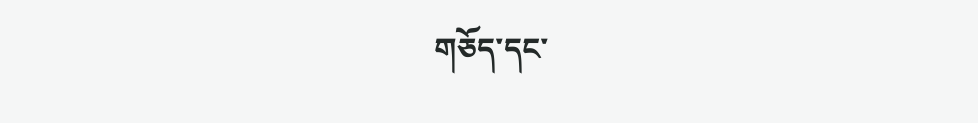གཅོད་དང་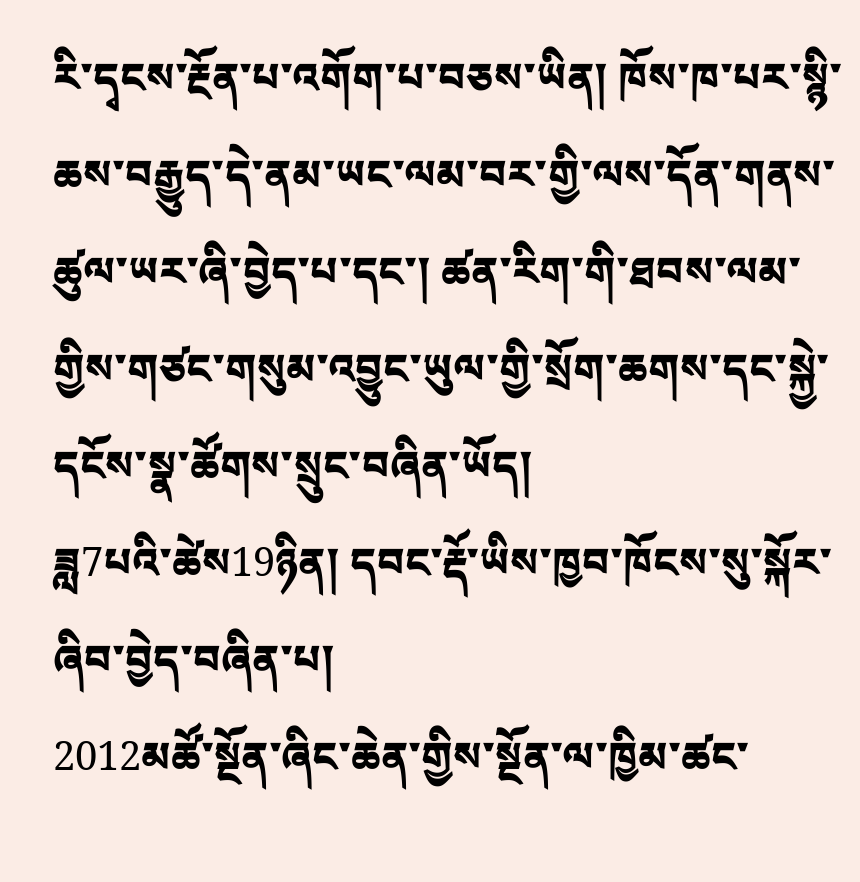རི་དྭངས་རྔོན་པ་འགོག་པ་བཅས་ཡིན། ཁོས་ཁ་པར་སྙི་ཆས་བརྒྱུད་དེ་ནམ་ཡང་ལམ་བར་གྱི་ལས་དོན་གནས་ཚུལ་ཡར་ཞི་བྱེད་པ་དང་། ཚན་རིག་གི་ཐབས་ལམ་གྱིས་གཙང་གསུམ་འབྱུང་ཡུལ་གྱི་སྲོག་ཆགས་དང་སྐྱེ་དངོས་སྣ་ཚོགས་སྲུང་བཞིན་ཡོད།
ཟླ7པའི་ཚེས19ཉིན། དབང་རྡོ་ཡིས་ཁྱབ་ཁོངས་སུ་སྐོར་ཞིབ་བྱེད་བཞིན་པ།
2012མཚོ་སྔོན་ཞིང་ཆེན་གྱིས་སྔོན་ལ་ཁྱིམ་ཚང་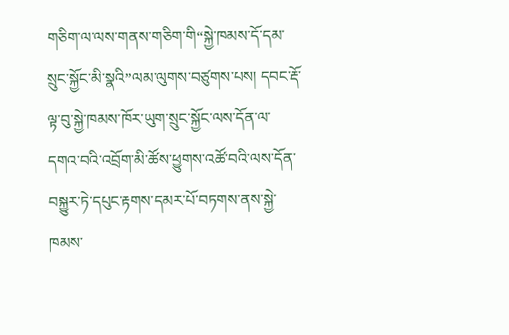གཅིག་ལ་ལས་གནས་གཅིག་གི“སྐྱེ་ཁམས་དོ་དམ་སྲུང་སྐྱོང་མི་སྣའི”ལམ་ལུགས་བཙུགས་པས། དབང་རྡོ་ལྟ་བུ་སྐྱེ་ཁམས་ཁོར་ཡུག་སྲུང་སྐྱོང་ལས་དོན་ལ་དགའ་བའི་འབྲོག་མི་ཚོས་ཕྱུགས་འཚོ་བའི་ལས་དོན་བསྐྱུར་ཏེ་དཔུང་རྟགས་དམར་པོ་བཏགས་ནས་སྐྱེ་ཁམས་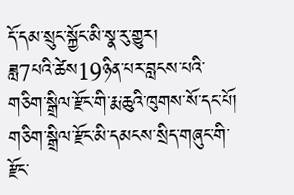དོ་དམ་སྲུང་སྐྱོང་མི་སྣ་རུ་གྱུར།
ཟླ7པའི་ཚེས19ཉིན་པར་བླངས་པའི་གཅིག་སྒྲིལ་རྫོང་གི་རྨ་ཆུའི་ཁུགས་སོ་དང་པོ།
གཅིག་སྒྲིལ་རྫོང་མི་དམངས་སྲིད་གཞུང་གི་རྫོང་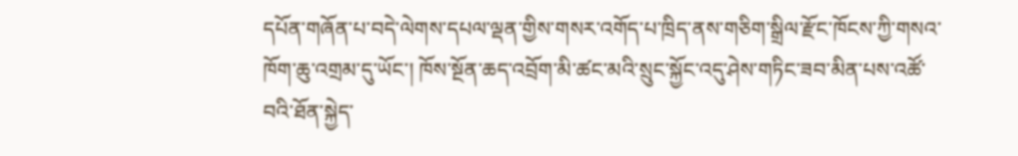དཔོན་གཞོན་པ་བདེ་ལེགས་དཔལ་ལྡན་གྱིས་གསར་འགོད་པ་ཁྲིད་ནས་གཅིག་སྒྲིལ་རྫོང་ཁོངས་ཀྱི་གསའ་ཁོག་ཆུ་འགྲམ་དུ་ཡོང་། ཁོས་སྔོན་ཆད་འབྲོག་མི་ཚང་མའི་སྲུང་སྐྱོང་འདུ་ཤེས་གཏིང་ཟབ་མིན་པས་འཚོ་བའི་ཐོན་སྐྱེད་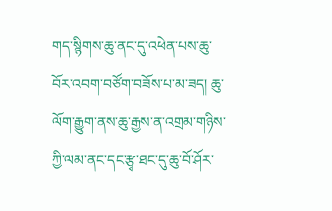གད་སྙིགས་ཆུ་ནང་དུ་འཕེན་པས་ཆུ་བོར་འབག་བཙོག་བཟོས་པ་མ་ཟད། ཆུ་ལོག་རྒྱུག་ནས་ཆུ་རྒྱས་ན་འགྲམ་གཉིས་ཀྱི་ལམ་ནང་དང་རྩྭ་ཐང་དུ་ཆུ་བོ་ཤོར་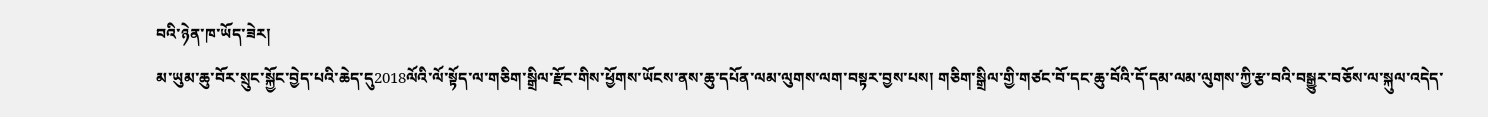བའི་ཉེན་ཁ་ཡོད་ཟེར།
མ་ཡུམ་ཆུ་བོར་སྲུང་སྐྱོང་བྱེད་པའི་ཆེད་དུ2018ལོའི་ལོ་སྟོད་ལ་གཅིག་སྒྲིལ་རྫོང་གིས་ཕྱོགས་ཡོངས་ནས་ཆུ་དཔོན་ལམ་ལུགས་ལག་བསྟར་བྱས་པས། གཅིག་སྒྲིལ་གྱི་གཙང་བོ་དང་ཆུ་བོའི་དོ་དམ་ལམ་ལུགས་ཀྱི་རྩ་བའི་བསྒྱུར་བཅོས་ལ་སྐུལ་འདེད་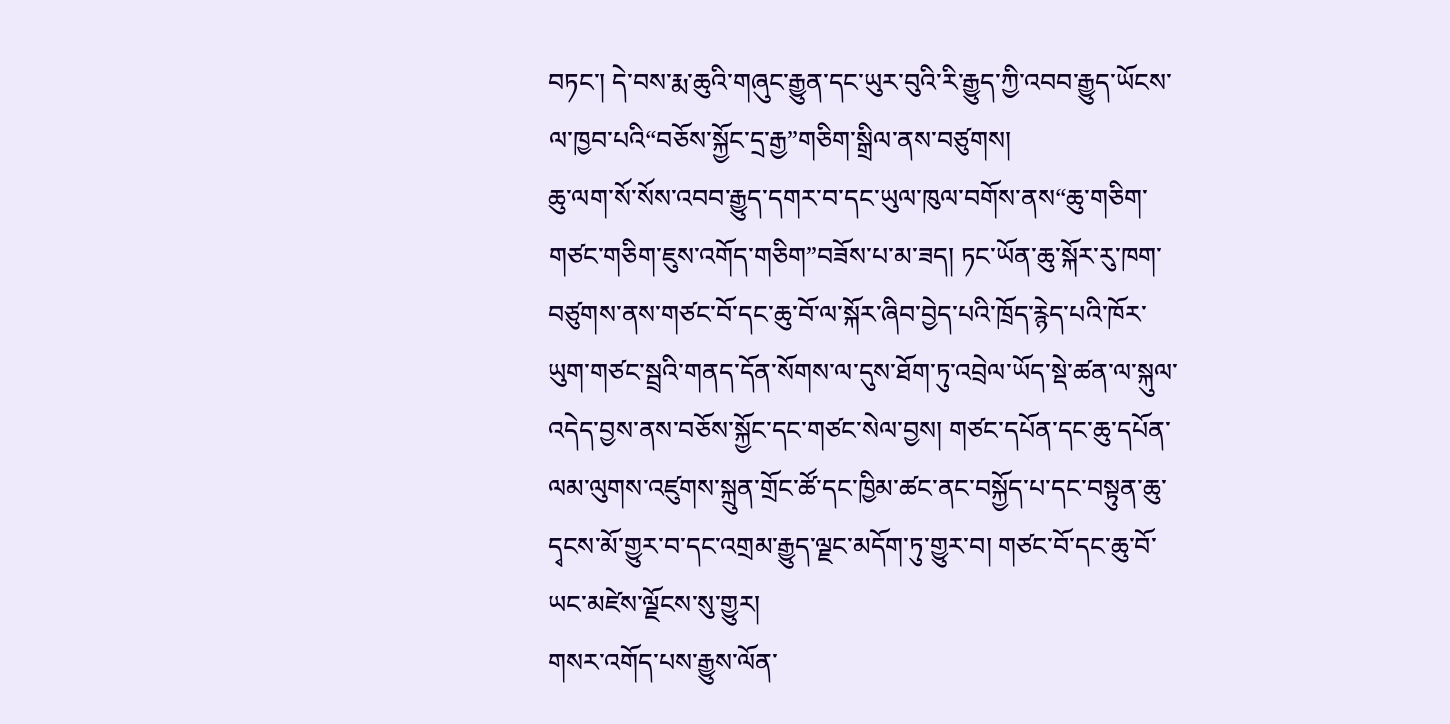བཏང་། དེ་བས་རྨ་ཆུའི་གཞུང་རྒྱུན་དང་ཡུར་བུའི་རི་རྒྱུད་ཀྱི་འབབ་རྒྱུད་ཡོངས་ལ་ཁྱབ་པའི“བཅོས་སྐྱོང་དྲ་རྒྱ”གཅིག་སྒྲིལ་ནས་བཙུགས།
ཆུ་ལག་སོ་སོས་འབབ་རྒྱུད་དགར་བ་དང་ཡུལ་ཁུལ་བགོས་ནས“ཆུ་གཅིག་གཙང་གཅིག་ཇུས་འགོད་གཅིག”བཟོས་པ་མ་ཟད། ཏང་ཡོན་ཆུ་སྐོར་རུ་ཁག་བཙུགས་ནས་གཙང་བོ་དང་ཆུ་བོ་ལ་སྐོར་ཞིབ་བྱེད་པའི་ཁྲོད་རྙེད་པའི་ཁོར་ཡུག་གཙང་སྦྲའི་གནད་དོན་སོགས་ལ་དུས་ཐོག་ཏུ་འབྲེལ་ཡོད་སྡེ་ཚན་ལ་སྐུལ་འདེད་བྱས་ནས་བཅོས་སྐྱོང་དང་གཙང་སེལ་བྱས། གཙང་དཔོན་དང་ཆུ་དཔོན་ལམ་ལུགས་འཛུགས་སྐྲུན་གྲོང་ཚོ་དང་ཁྱིམ་ཚང་ནང་བསྐྱོད་པ་དང་བསྟུན་ཆུ་དྭངས་མོ་གྱུར་བ་དང་འགྲམ་རྒྱུད་ལྗང་མདོག་ཏུ་གྱུར་བ། གཙང་བོ་དང་ཆུ་བོ་ཡང་མཛེས་ལྗོངས་སུ་གྱུར།
གསར་འགོད་པས་རྒྱུས་ལོན་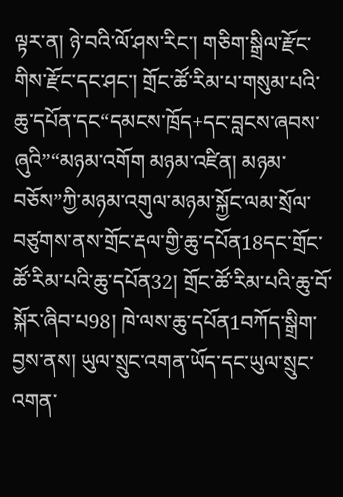ལྟར་ན། ཉེ་བའི་ལོ་ཤས་རིང་། གཅིག་སྒྲིལ་རྫོང་གིས་རྫོང་དང་ཤང་། གྲོང་ཚོ་རིམ་པ་གསུམ་པའི་ཆུ་དཔོན་དང“དམངས་ཁྲོད+དང་བླངས་ཞབས་ཞུའི”“མཉམ་འགོག མཉམ་འཛིན། མཉམ་བཅོས”ཀྱི་མཉམ་འགུལ་མཉམ་སྐྱོང་ལམ་སྲོལ་བཙུགས་ནས་གྲོང་རྡལ་གྱི་ཆུ་དཔོན18དང་གྲོང་ཚོ་རིམ་པའི་ཆུ་དཔོན32། གྲོང་ཚོ་རིམ་པའི་ཆུ་བོ་སྐོར་ཞིབ་པ98། ཁེ་ལས་ཆུ་དཔོན1བཀོད་སྒྲིག་བྱས་ནས། ཡུལ་སྲུང་འགན་ཡོད་དང་ཡུལ་སྲུང་འགན་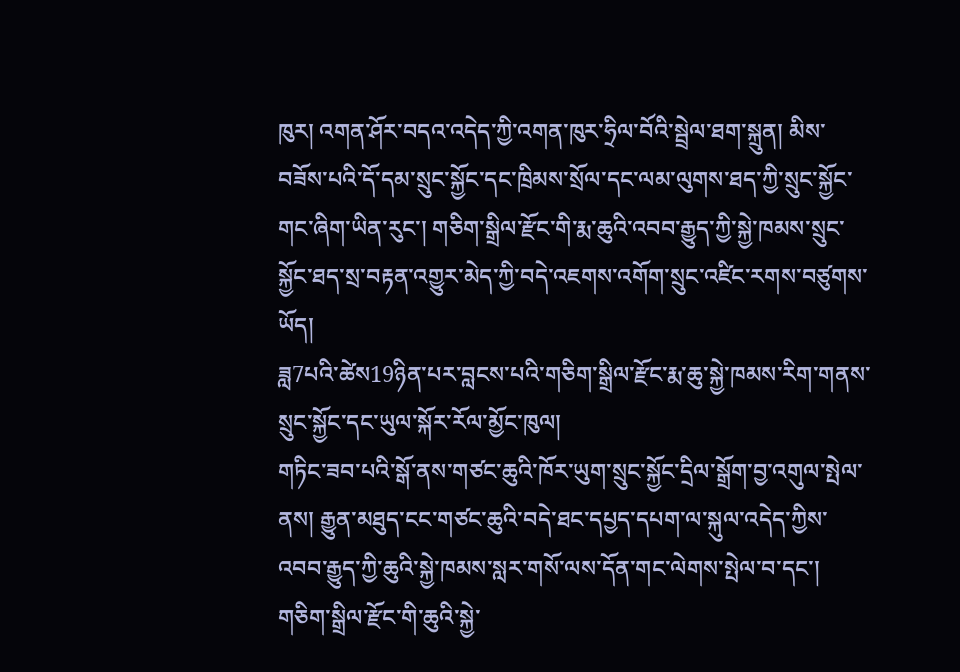ཁུར། འགན་ཤོར་བདའ་འདེད་ཀྱི་འགན་ཁུར་ཧྲིལ་བོའི་སྦྲེལ་ཐག་སྐྲུན། མིས་བཟོས་པའི་དོ་དམ་སྲུང་སྐྱོང་དང་ཁྲིམས་སྲོལ་དང་ལམ་ལུགས་ཐད་ཀྱི་སྲུང་སྐྱོང་གང་ཞིག་ཡིན་རུང་། གཅིག་སྒྲིལ་རྫོང་གི་རྨ་ཆུའི་འབབ་རྒྱུད་ཀྱི་སྐྱེ་ཁམས་སྲུང་སྐྱོང་ཐད་སྲ་བརྟན་འགྱུར་མེད་ཀྱི་བདེ་འཇགས་འགོག་སྲུང་འཛིང་རགས་བཙུགས་ཡོད།
ཟླ7པའི་ཚེས19ཉིན་པར་བླངས་པའི་གཅིག་སྒྲིལ་རྫོང་རྨ་ཆུ་སྐྱེ་ཁམས་རིག་གནས་སྲུང་སྐྱོང་དང་ཡུལ་སྐོར་རོལ་མྱོང་ཁུལ།
གཏིང་ཟབ་པའི་སྒོ་ནས་གཙང་ཆུའི་ཁོར་ཡུག་སྲུང་སྐྱོང་དྲིལ་སྒྲོག་བྱ་འགུལ་སྤེལ་ནས། རྒྱུན་མཐུད་ངང་གཙང་ཆུའི་བདེ་ཐང་དཔྱད་དཔག་ལ་སྐུལ་འདེད་ཀྱིས་འབབ་རྒྱུད་ཀྱི་ཆུའི་སྐྱེ་ཁམས་སླར་གསོ་ལས་དོན་གང་ལེགས་སྤེལ་བ་དང་། གཅིག་སྒྲིལ་རྫོང་གི་ཆུའི་སྐྱེ་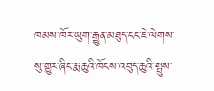ཁམས་ཁོར་ཡུག་རྒྱུན་མཐུད་ངང་ཇེ་ལེགས་སུ་གྱུར་ཞིང་རྨ་ཆུའི་ཁོངས་འབུད་ཆུའི་སྤུས་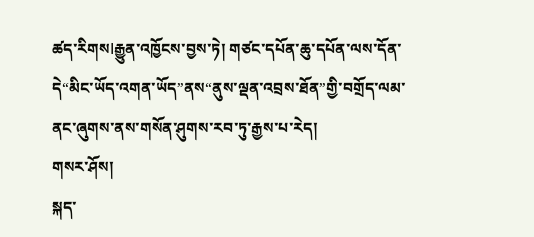ཚད་རིགསⅠརྒྱུན་འཁྱོངས་བྱས་ཏེ། གཙང་དཔོན་ཆུ་དཔོན་ལས་དོན་དེ“མིང་ཡོད་འགན་ཡོད”ནས“ནུས་ལྡན་འབྲས་ཐོན”གྱི་བགྲོད་ལམ་ནང་ཞུགས་ནས་གསོན་ཤུགས་རབ་ཏུ་རྒྱས་པ་རེད།
གསར་ཤོས།
སྐད་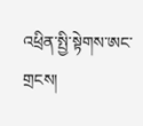འཕྲིན་སྤྱི་སྟེགས་ཨང་གྲངས།